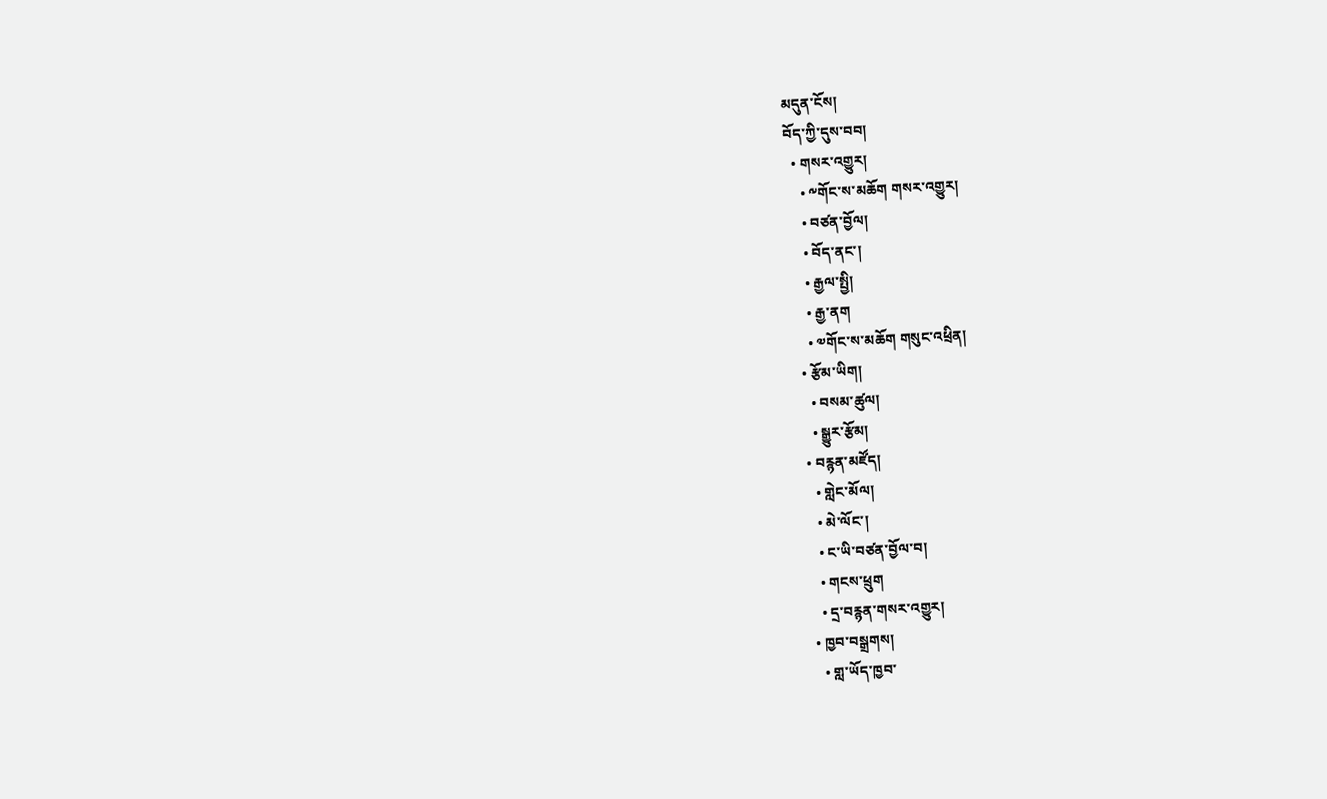མདུན་ངོས།
བོད་ཀྱི་དུས་བབ།
  • གསར་འགྱུར།
    • ༸གོང་ས་མཆོག གསར་འགྱུར།
    • བཙན་བྱོལ།
    • བོད་ནང་།
    • རྒྱལ་སྤྱི།
    • རྒྱ་ནག
    • ༧གོང་ས་མཆོག གསུང་འཕྲིན།
  • རྩོམ་ཡིག།
    • བསམ་ཚུལ།
    • སྒྱུར་རྩོམ།
  • བརྙན་མཛོད།
    • གླེང་མོལ།
    • མེ་ལོང་།
    • ང་ཡི་བཙན་བྱོལ་བ།
    • གངས་ཕྲུག
    • དྲ་བརྙན་གསར་འགྱུར།
  • ཁྱབ་བསྒྲགས།
    • གླ་ཡོད་ཁྱབ་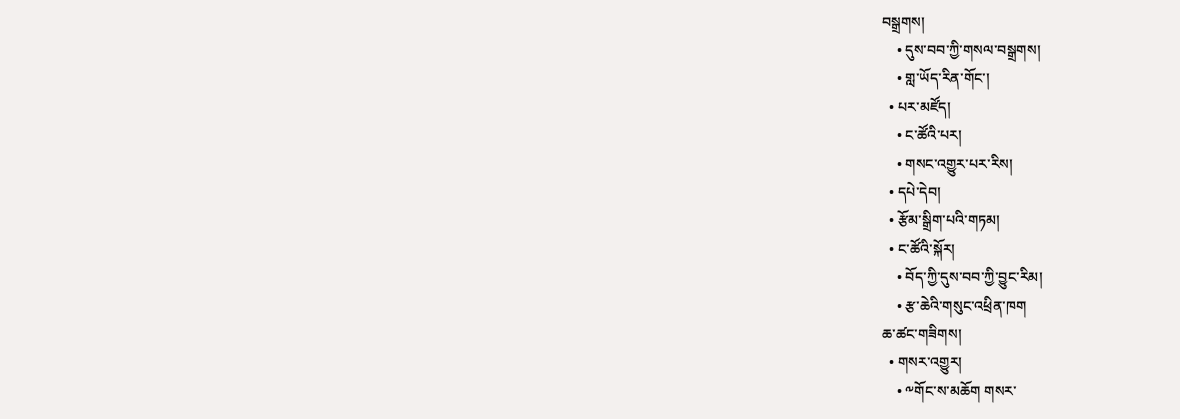བསྒྲགས།
    • དུས་བབ་ཀྱི་གསལ་བསྒྲགས།
    • གླ་ཡོད་རིན་གོང་།
  • པར་མཛོད།
    • ང་ཚོའི་པར།
    • གསང་འགྱུར་པར་རིས།
  • དཔེ་དེབ།
  • རྩོམ་སྒྲིག་པའི་གཏམ།
  • ང་ཚོའི་སྐོར།
    • བོད་ཀྱི་དུས་བབ་ཀྱི་བྱུང་རིམ།
    • རྩ་ཆེའི་གསུང་འཕྲིན་ཁག
ཆ་ཚང་གཟིགས།
  • གསར་འགྱུར།
    • ༸གོང་ས་མཆོག གསར་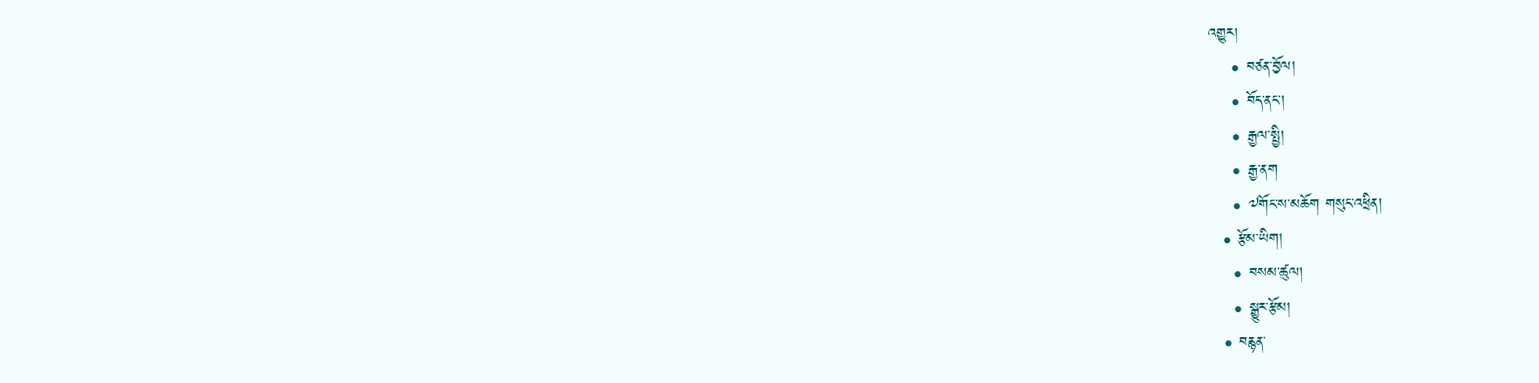འགྱུར།
    • བཙན་བྱོལ།
    • བོད་ནང་།
    • རྒྱལ་སྤྱི།
    • རྒྱ་ནག
    • ༧གོང་ས་མཆོག གསུང་འཕྲིན།
  • རྩོམ་ཡིག།
    • བསམ་ཚུལ།
    • སྒྱུར་རྩོམ།
  • བརྙན་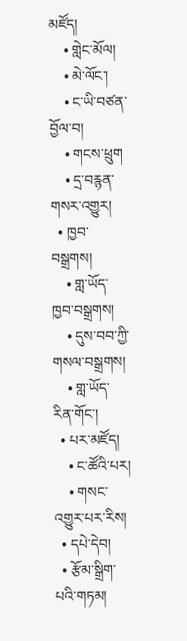མཛོད།
    • གླེང་མོལ།
    • མེ་ལོང་།
    • ང་ཡི་བཙན་བྱོལ་བ།
    • གངས་ཕྲུག
    • དྲ་བརྙན་གསར་འགྱུར།
  • ཁྱབ་བསྒྲགས།
    • གླ་ཡོད་ཁྱབ་བསྒྲགས།
    • དུས་བབ་ཀྱི་གསལ་བསྒྲགས།
    • གླ་ཡོད་རིན་གོང་།
  • པར་མཛོད།
    • ང་ཚོའི་པར།
    • གསང་འགྱུར་པར་རིས།
  • དཔེ་དེབ།
  • རྩོམ་སྒྲིག་པའི་གཏམ།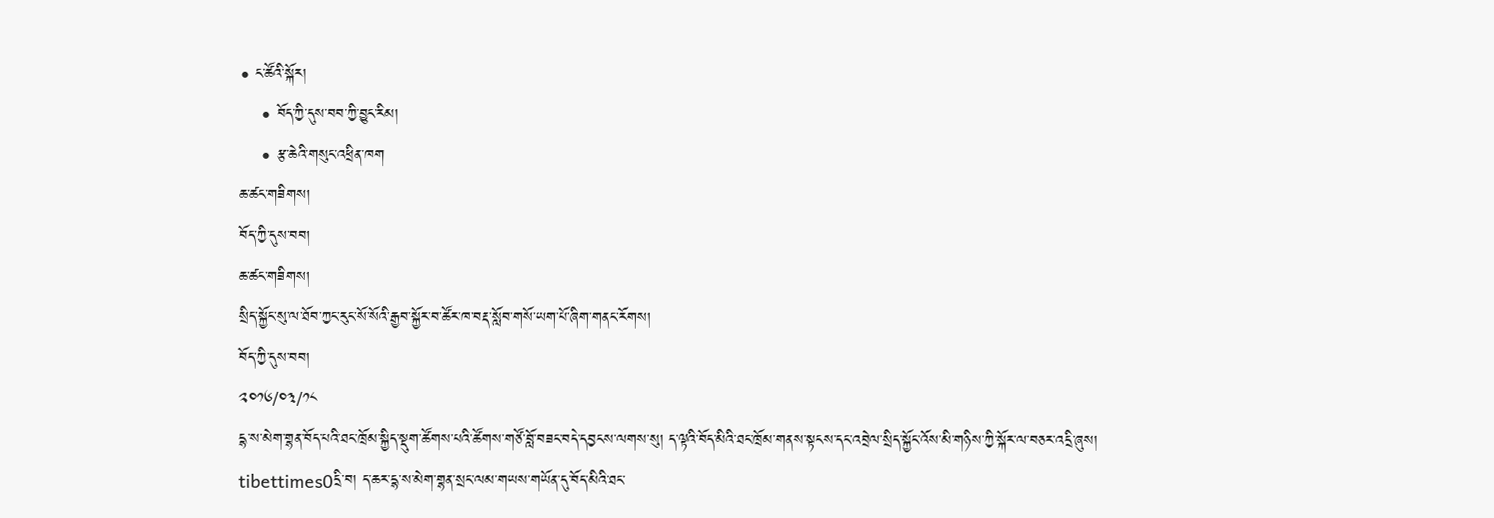• ང་ཚོའི་སྐོར།
    • བོད་ཀྱི་དུས་བབ་ཀྱི་བྱུང་རིམ།
    • རྩ་ཆེའི་གསུང་འཕྲིན་ཁག
ཆ་ཚང་གཟིགས།
བོད་ཀྱི་དུས་བབ།
ཆ་ཚང་གཟིགས།
སྲིད་སྐྱོང་སུ་ལ་ཐོབ་ཀྱང་རུང་སོ་སོའི་རྒྱབ་སྐྱོར་བ་ཚོར་ཁ་བརྡ་སློབ་གསོ་ཡག་པོ་ཞིག་གནང་རོགས།
བོད་ཀྱི་དུས་བབ།
༢༠༡༦/༠༣/༡༨
དྷ་ས་མེག་གྷན་བོད་པའི་ཐང་ཁྲོམ་སྐྱིད་སྡུག་ཚོགས་པའི་ཚོགས་གཙོ་བློ་བཟང་བདེ་དབྱངས་ལགས་སུ། ད་ལྟའི་བོད་མིའི་ཐང་ཁྲོམ་གནས་སྟངས་དང་འབྲེལ་སྲིད་སྐྱོང་འོས་མི་གཉིས་ཀྱི་སྐོར་ལ་བཅར་འདྲི་ཞུས།
tibettimes0དྲི་བ། ད་ཆར་དྷ་ས་མེག་གྷན་སྲང་ལམ་གཡས་གཡོན་དུ་བོད་མིའི་ཐང་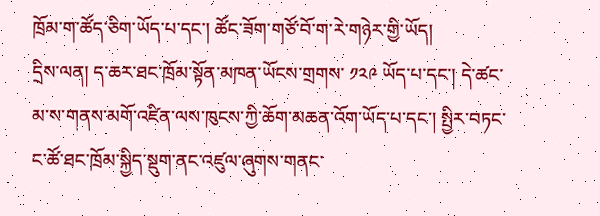ཁྲོམ་ག་ཚོད་ཅིག་ཡོད་པ་དང་། ཚོང་ཟོག་གཙོ་བོ་ག་རེ་གཉེར་གྱི་ཡོད།
དྲིས་ལན། ད་ཆར་ཐང་ཁྲོམ་སྟོན་མཁན་ཡོངས་གྲགས་ ༡༢༩ ཡོད་པ་དང་། དེ་ཚང་མ་ས་གནས་མགོ་འཛིན་ལས་ཁུངས་ཀྱི་ཆོག་མཆན་འོག་ཡོད་པ་དང་། སྤྱིར་བཏང་ང་ཚོ་ཐང་ཁྲོམ་སྐྱིད་སྡུག་ནང་འཛུལ་ཞུགས་གནང་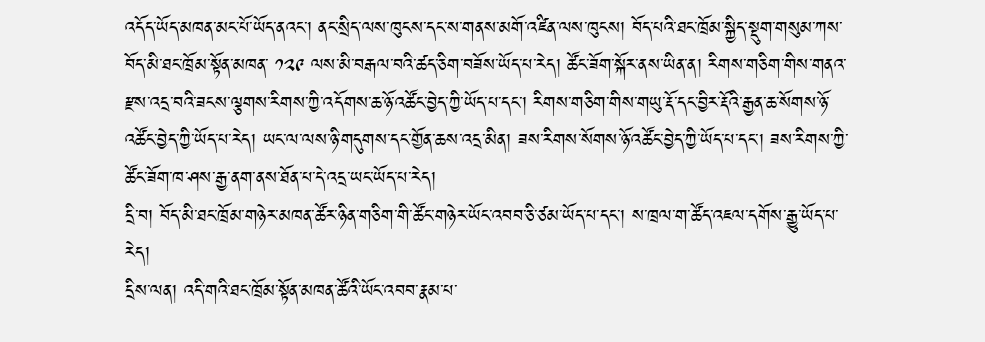འདོད་ཡོད་མཁན་མང་པོ་ཡོད་ནའང་། ནང་སྲིད་ལས་ཁུངས་དང་ས་གནས་མགོ་འཛིན་ལས་ཁུངས། བོད་པའི་ཐང་ཁྲོམ་སྐྱིད་སྡུག་གསུམ་ཀས་བོད་མི་ཐང་ཁྲོམ་སྟོན་མཁན་ ༡༢༩ ལས་མི་བརྒལ་བའི་ཚད་ཅིག་བཟོས་ཡོད་པ་རེད། ཚོང་ཟོག་སྐོར་ནས་ཡིན་ན། རིགས་གཅིག་གིས་གནའ་རྫས་འདྲ་བའི་ཟངས་ལྕགས་རིགས་ཀྱི་འདོགས་ཆ་ཉོ་འཚོང་བྱེད་ཀྱི་ཡོད་པ་དང་། རིགས་གཅིག་གིས་གཡུ་རྡོ་དང་བྱིར་རྡོའི་རྒྱན་ཆ་སོགས་ཉོ་འཚོང་བྱེད་ཀྱི་ཡོད་པ་རེད། ཡང་ལ་ལས་ཉི་གདུགས་དང་གྱོན་ཆས་འདྲ་མིན། ཟས་རིགས་སོགས་ཉོ་འཚོང་བྱེད་ཀྱི་ཡོད་པ་དང་། ཟས་རིགས་ཀྱི་ཚོང་ཟོག་ཁ་ཤས་རྒྱ་ནག་ནས་ཐོན་པ་དེ་འདྲ་ཡང་ཡོད་པ་རེད།
དྲི་བ། བོད་མི་ཐང་ཁྲོམ་གཉེར་མཁན་ཚོར་ཉིན་གཅིག་གི་ཚོང་གཉེར་ཡོང་འབབ་ཅི་ཙམ་ཡོད་པ་དང་། ས་ཁྲལ་ག་ཚོད་འཇལ་དགོས་རྒྱུ་ཡོད་པ་རེད།
དྲིས་ལན། འདི་གའི་ཐང་ཁྲོམ་སྟོན་མཁན་ཚོའི་ཡོང་འབབ་རྣམ་པ་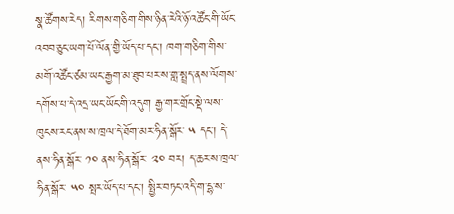སྣ་ཚོགས་རེད། རིགས་གཅིག་གིས་ཉིན་རེའི་ཉོ་འཚོང་གི་ཡོང་འབབ་ཅུང་ཡག་པོ་ལོན་གྱི་ཡོད་པ་དང་། ཁག་གཅིག་གིས་མགོ་འཚོང་ཙམ་ཡང་རྒྱག་མ་ཐུབ་པར་ས་གླ་སྤྲད་ནས་ལོགས་དགོས་པ་དེ་འདྲ་ཡང་ཡོང་གི་འདུག རྒྱ་གར་གྲོང་སྡེ་ལས་ཁུངས་རང་ནས་ས་ཁྲལ་དེ་ཐོག་མར་ཧིན་སྒོར་ ༥ དང་། དེ་ནས་ཧིན་སྒོར་ ༡༠ ནས་ཧིན་སྒོར་ ༢༠ བར། ད་ཆར་ས་ཁྲལ་ཧིན་སྒོར་ ༥༠ སྤར་ཡོད་པ་དང་། སྤྱིར་བཏང་འདི་ག་དྷ་ས་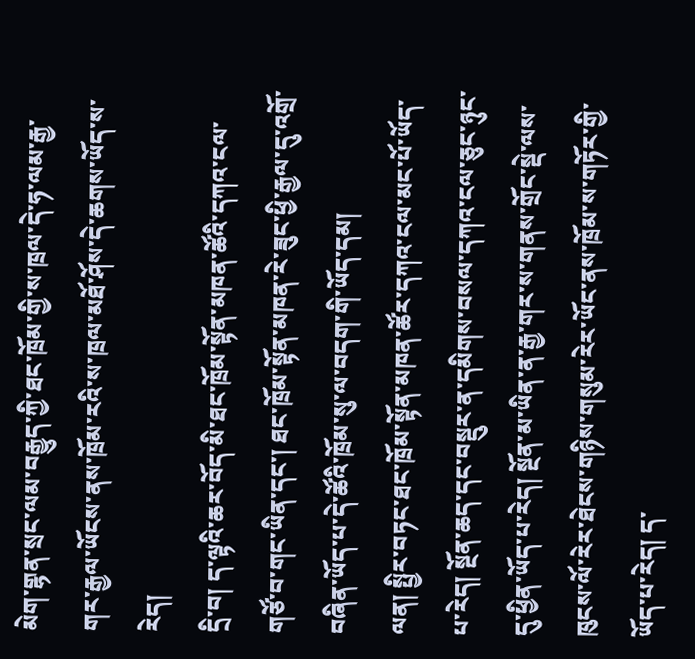མེག་གྷན་སྲང་ལམ་བརྒྱུད་ཀྱི་ཐང་ཁྲོམ་གྱི་ས་ཁྲལ་དེ་ཧ་ལམ་རྒྱ་གར་རྒྱལ་ཡོངས་ནས་ཁྲོམ་རའི་ས་ཁྲལ་མཐོ་ཤོས་དེ་ཆགས་ཡོད་ས་རེད།
དྲི་བ། ད་ལྟའི་ཆར་བོད་མི་ཐང་ཁྲོམ་སྟོན་མཁན་ཚོའི་དཀའ་ངལ་གཙོ་བ་གང་ཡིན་དང་། ཐང་ཁྲོམ་སྟོན་མཁན་རེ་ཟུང་ཕྱི་རྒྱལ་དུ་འགྲོ་བཞིན་ཡོད་པ་དེ་ཚོའི་ཁྲོམ་སུ་ལ་བདག་གི་ཡོད་དམ།
ལན། སྤྱིར་བཏང་ཐང་ཁྲོམ་སྟོན་མཁན་ཚོར་དཀའ་ངལ་མང་པོ་ཡོད་པ་རེད། སྔོན་ཆད་དང་བསྡུར་ན་དམིགས་བསལ་དཀའ་ངལ་ཅུང་ཉུང་དུ་ཕྱིན་ཡོད་པ་རེད། སྔོན་མ་ཡིན་ན་རྒྱ་གར་ས་གནས་གྲོང་སྡེ་ལས་ཁུངས་ལོ་རེར་ཐེངས་གཉིས་གསུམ་རེར་ཡོང་ནས་ཁྲོམ་ས་གཏོར་གྱི་ཡོད་པ་རེད། ད་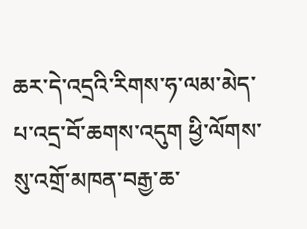ཆར་དེ་འདྲའི་རིགས་ཧ་ལམ་མེད་པ་འདྲ་བོ་ཆགས་འདུག ཕྱི་ལོགས་སུ་འགྲོ་མཁན་བརྒྱ་ཆ་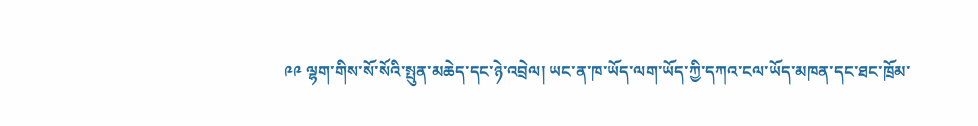༩༩ ལྷག་གིས་སོ་སོའི་སྤུན་མཆེད་དང་ཉེ་འབྲེལ། ཡང་ན་ཁ་ཡོད་ལག་ཡོད་ཀྱི་དཀའ་ངལ་ཡོད་མཁན་དང་ཐང་ཁྲོམ་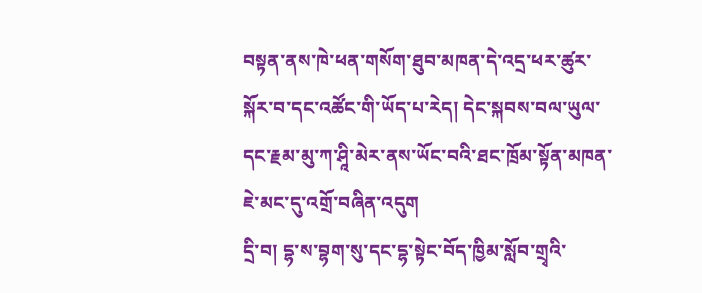བསྟན་ནས་ཁེ་ཕན་གསོག་ཐུབ་མཁན་དེ་འདྲ་ཕར་ཚུར་སྐོར་བ་དང་འཚོང་གི་ཡོད་པ་རེད། དེང་སྐབས་བལ་ཡུལ་དང་རྗམ་མུ་ཀ་ཤཱི་མེར་ནས་ཡོང་བའི་ཐང་ཁྲོམ་སྟོན་མཁན་ཇེ་མང་དུ་འགྲོ་བཞིན་འདུག
དྲི་བ། དྷ་ས་བྷག་སུ་དང་དྷ་སྟེང་བོད་ཁྱིམ་སློབ་གྲྭའི་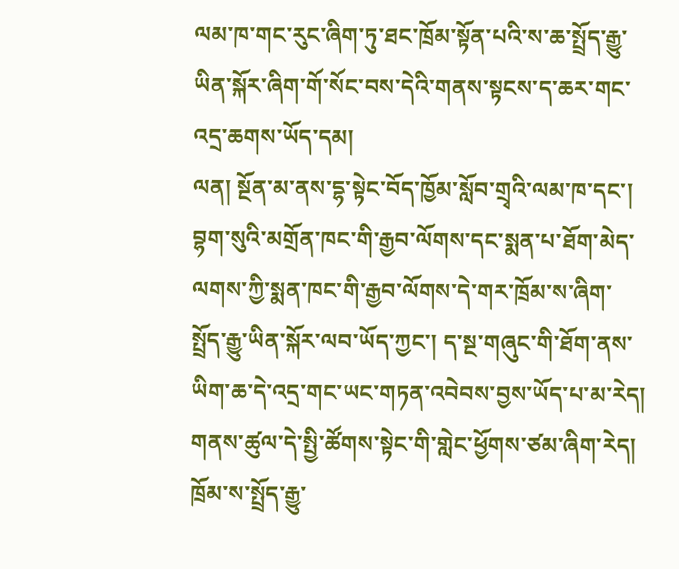ལམ་ཁ་གང་རུང་ཞིག་ཏུ་ཐང་ཁྲོམ་སྟོན་པའི་ས་ཆ་སྤྲོད་རྒྱུ་ཡིན་སྐོར་ཞིག་གོ་སོང་བས་དེའི་གནས་སྟངས་ད་ཆར་གང་འདྲ་ཆགས་ཡོད་དམ།
ལན། སྔོན་མ་ནས་དྷ་སྟེང་བོད་ཁྱོམ་སློབ་གྲྭའི་ལམ་ཁ་དང་། བྷག་སུའི་མགྲོན་ཁང་གི་རྒྱབ་ལོགས་དང་སྨན་པ་ཐོག་མེད་ལགས་ཀྱི་སྨན་ཁང་གི་རྒྱབ་ལོགས་དེ་གར་ཁྲོམ་ས་ཞིག་སྤྲོད་རྒྱུ་ཡིན་སྐོར་ལབ་ཡོད་ཀྱང་། ད་སྔ་གཞུང་གི་ཐོག་ནས་ཡིག་ཆ་དེ་འདྲ་གང་ཡང་གཏན་འབེབས་བྱས་ཡོད་པ་མ་རེད། གནས་ཚུལ་དེ་སྤྱི་ཚོགས་སྟེང་གི་གླེང་ཕྱོགས་ཙམ་ཞིག་རེད། ཁྲོམ་ས་སྤྲོད་རྒྱུ་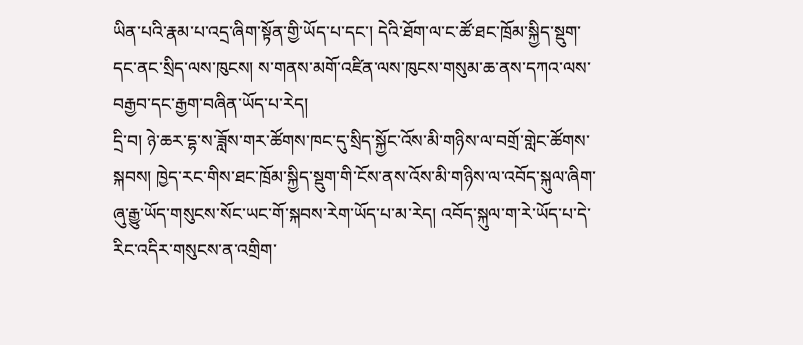ཡིན་པའི་རྣམ་པ་འདྲ་ཞིག་སྟོན་གྱི་ཡོད་པ་དང་། དེའི་ཐོག་ལ་ང་ཚོ་ཐང་ཁྲོམ་སྐྱིད་སྡུག་དང་ནང་སྲིད་ལས་ཁུངས། ས་གནས་མགོ་འཛིན་ལས་ཁུངས་གསུམ་ཆ་ནས་དཀའ་ལས་བརྒྱབ་དང་རྒྱག་བཞིན་ཡོད་པ་རེད།
དྲི་བ། ཉེ་ཆར་དྷ་ས་ཟློས་གར་ཚོགས་ཁང་དུ་སྲིད་སྐྱོང་འོས་མི་གཉིས་ལ་བགྲོ་གླེང་ཚོགས་སྐབས། ཁྱེད་རང་གིས་ཐང་ཁྲོམ་སྐྱིད་སྡུག་གི་ངོས་ནས་འོས་མི་གཉིས་ལ་འབོད་སྐུལ་ཞིག་ཞུ་རྒྱུ་ཡོད་གསུངས་སོང་ཡང་གོ་སྐབས་རེག་ཡོད་པ་མ་རེད། འབོད་སྐུལ་ག་རེ་ཡོད་པ་དེ་རིང་འདིར་གསུངས་ན་འགྲིག་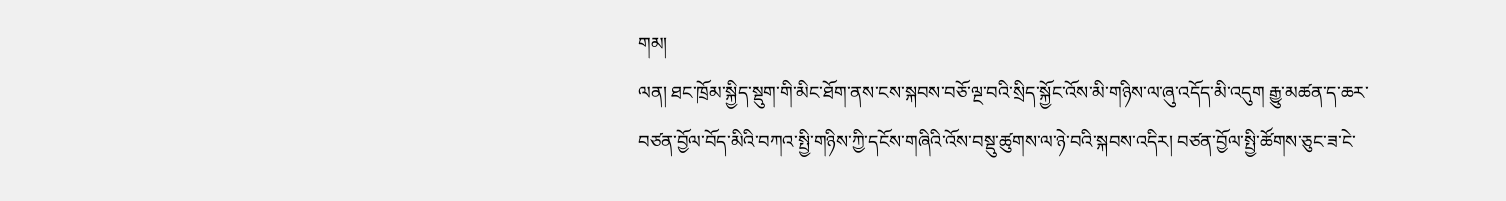གམ།
ལན། ཐང་ཁྲོམ་སྐྱིད་སྡུག་གི་མིང་ཐོག་ནས་ངས་སྐབས་བཅོ་ལྔ་བའི་སྲིད་སྐྱོང་འོས་མི་གཉིས་ལ་ཞུ་འདོད་མི་འདུག རྒྱུ་མཚན་ད་ཆར་བཙན་བྱོལ་བོད་མིའི་བཀའ་སྤྱི་གཉིས་ཀྱི་དངོས་གཞིའི་འོས་བསྡུ་ཚུགས་ལ་ཉེ་བའི་སྐབས་འདིར། བཙན་བྱོལ་སྤྱི་ཚོགས་ཅུང་ཟ་ངེ་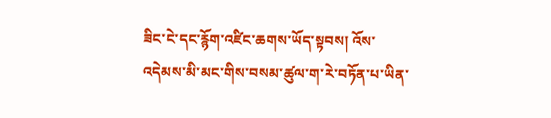ཟིང་ངེ་དང་རྙོག་འཛིང་ཆགས་ཡོད་སྟབས། འོས་འདེམས་མི་མང་གིས་བསམ་ཚུལ་ག་རེ་བཏོན་པ་ཡིན་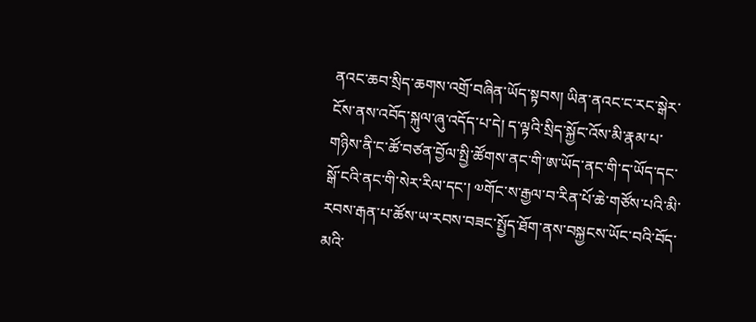ནའང་ཆབ་སྲིད་ཆགས་འགྲོ་བཞིན་ཡོད་སྟབས། ཡིན་ནའང་ང་རང་སྒེར་ངོས་ནས་འབོད་སྐུལ་ཞུ་འདོད་པ་དེ། ད་ལྟའི་སྲིད་སྐྱོང་འོས་མི་རྣམ་པ་གཉིས་ནི་ང་ཚོ་བཙན་བྱོལ་སྤྱི་ཚོགས་ནང་གི་ཨ་ཡོད་ནང་གི་ད་ཡོད་དང་སྒོ་ངའི་ནང་གི་སེར་རིལ་དང་། ༧གོང་ས་རྒྱལ་བ་རིན་པོ་ཆེ་གཙོས་པའི་མི་རབས་རྒན་པ་ཚོས་ཡ་རབས་བཟང་སྤྱོད་ཐོག་ནས་བསྐྱངས་ཡོང་བའི་བོད་མའི་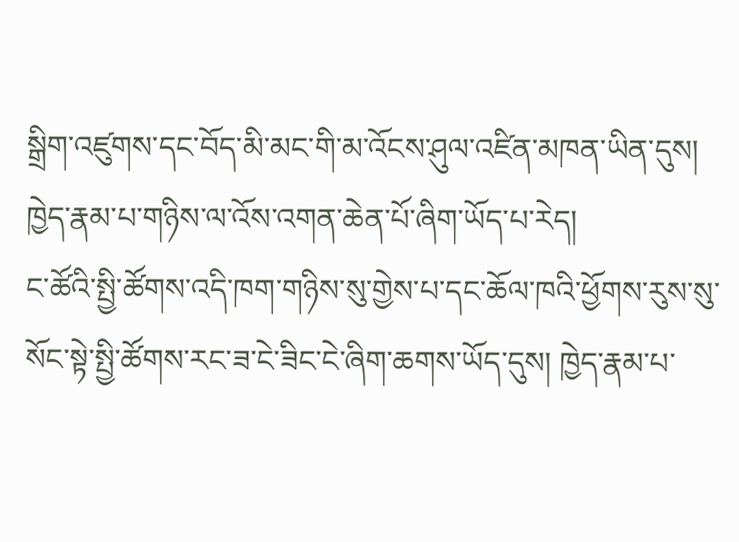སྒྲིག་འཛུགས་དང་བོད་མི་མང་གི་མ་འོངས་ཤུལ་འཛིན་མཁན་ཡིན་དུས། ཁྱེད་རྣམ་པ་གཉིས་ལ་འོས་འགན་ཆེན་པོ་ཞིག་ཡོད་པ་རེད།
ང་ཚོའི་སྤྱི་ཚོགས་འདི་ཁག་གཉིས་སུ་གྱེས་པ་དང་ཆོལ་ཁའི་ཕྱོགས་རུས་སུ་སོང་སྟེ་སྤྱི་ཚོགས་རང་ཟ་ངེ་ཟིང་ངེ་ཞིག་ཆགས་ཡོད་དུས། ཁྱེད་རྣམ་པ་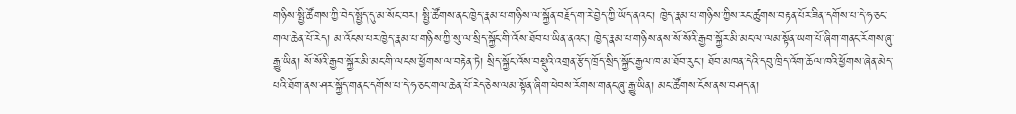གཉིས་སྤྱི་ཚོགས་ཀྱི་བེད་སྤྱོད་དུ་མ་སོང་བར། སྤྱི་ཚོགས་ནང་ཁྱེད་རྣམ་པ་གཉིས་ལ་སྐྱོན་བརྗོད་ག་རེ་བྱེད་ཀྱི་ཡོད་ནའང་། ཁྱེད་རྣམ་པ་གཉིས་ཀྱིས་རང་ཚུགས་བརྟན་པོར་ཟིན་དགོས་པ་དེ་ཧ་ཅང་གལ་ཆེན་པོ་རེད། མ་འོངས་པར་ཁྱེད་རྣམ་པ་གཉིས་ཀྱི་སུ་ལ་སྲིད་སྐྱོང་གི་འོས་ཐོབ་པ་ཡིན་ནའང་། ཁྱེད་རྣམ་པ་གཉིས་ནས་སོ་སོའི་རྒྱབ་སྐྱོར་མི་མང་ལ་ལམ་སྟོན་ཡག་པོ་ཞིག་གནང་རོགས་ཞུ་རྒྱུ་ཡིན། སོ་སོའི་རྒྱབ་སྐྱོར་མི་མང་གི་ལངས་ཕྱོགས་ལ་བརྟེན་ཏེ། སྲིད་སྐྱོང་འོས་བསྡུའི་འགྲན་རྩོད་ཁྲོད་སྲིད་སྐྱོང་རྒྱལ་ཁ་མ་ཐོབ་རུང་། ཐོབ་མཁན་དེའི་དབུ་ཁྲིད་འོག་ཆོལ་ཁའི་ཕྱོགས་ཞེན་མེད་པའི་ཐོག་ནས་ཤར་སྐྱོད་གནང་དགོས་པ་དེ་ཧ་ཅང་གལ་ཆེན་པོ་རེད་ཅེས་ལམ་སྟོན་ཞིག་ཕེབས་རོགས་གནང་ཞུ་རྒྱུ་ཡིན། མང་ཚོགས་ངོས་ནས་བཤད་ན།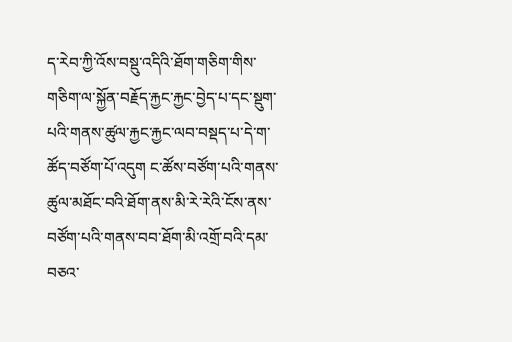ད་རེབ་ཀྱི་འོས་བསྡུ་འདིའི་ཐོག་གཅིག་གིས་གཅིག་ལ་སྐྱོན་བརྗོད་རྐྱང་རྐྱང་བྱེད་པ་དང་སྡུག་པའི་གནས་ཚུལ་རྐྱང་རྐྱང་ལབ་བསྡད་པ་དེ་ག་ཚོད་བཙོག་པོ་འདུག ང་ཚོས་བཙོག་པའི་གནས་ཚུལ་མཐོང་བའི་ཐོག་ནས་མི་རེ་རེའི་ངོས་ནས་བཙོག་པའི་གནས་བབ་ཐོག་མི་འགྲོ་བའི་དམ་བཅའ་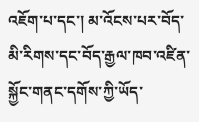འཇོག་པ་དང་། མ་འོངས་པར་བོད་མི་རིགས་དང་བོད་རྒྱལ་ཁབ་འཛིན་སྐྱོང་གནང་དགོས་ཀྱི་ཡོད་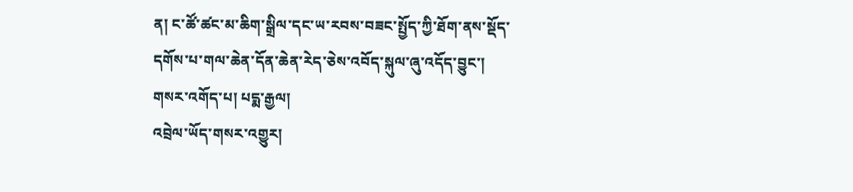ན། ང་ཚོ་ཚང་མ་ཆིག་སྒྲིལ་དང་ཡ་རབས་བཟང་སྤྱོད་ཀྱི་ཐོག་ནས་སྡོད་དགོས་པ་གལ་ཆེན་དོན་ཆེན་རེད་ཅེས་འབོད་སྐུལ་ཞུ་འདོད་བྱུང་།
གསར་འགོད་པ། པདྨ་རྒྱལ།
འབྲེལ་ཡོད་གསར་འགྱུར།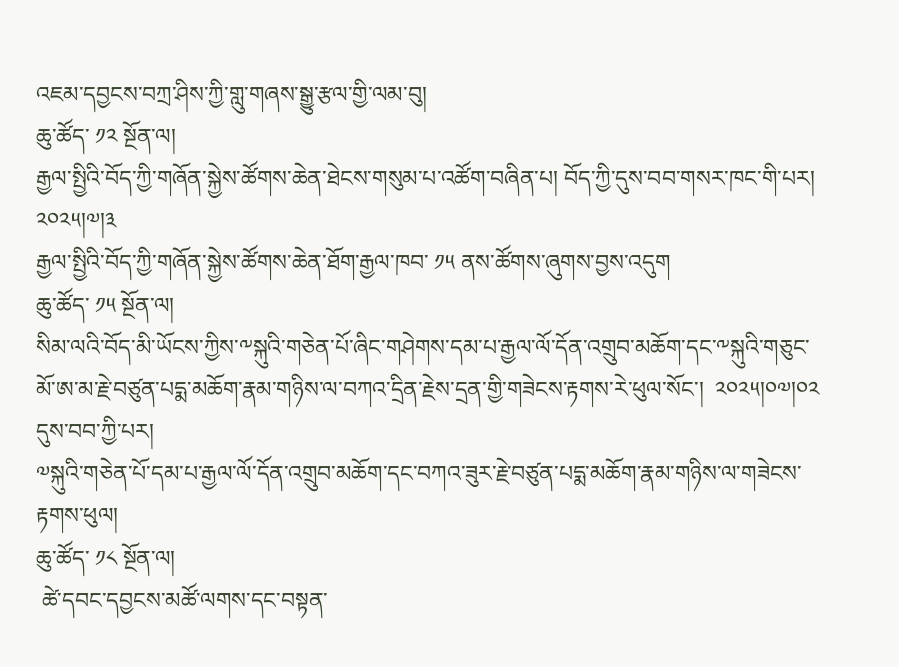འཇམ་དབྱངས་བཀྲ་ཤིས་ཀྱི་གླུ་གཞས་སྒྱུ་རྩལ་གྱི་ལམ་བུ།
ཆུ་ཚོད་ ༡༢ སྔོན་ལ།
རྒྱལ་སྤྱིའི་བོད་ཀྱི་གཞོན་སྐྱེས་ཚོགས་ཆེན་ཐེངས་གསུམ་པ་འཚོག་བཞིན་པ། བོད་ཀྱི་དུས་བབ་གསར་ཁང་གི་པར། ༢༠༢༥།༧།༣
རྒྱལ་སྤྱིའི་བོད་ཀྱི་གཞོན་སྐྱེས་ཚོགས་ཆེན་ཐོག་རྒྱལ་ཁབ་ ༡༥ ནས་ཚོགས་ཞུགས་བྱས་འདུག
ཆུ་ཚོད་ ༡༥ སྔོན་ལ།
སིམ་ལའི་བོད་མི་ཡོངས་ཀྱིས་༸སྐུའི་གཅེན་པོ་ཞིང་གཤེགས་དམ་པ་རྒྱལ་ལོ་དོན་འགྲུབ་མཆོག་དང་༸སྐུའི་གཅུང་མོ་ཨ་མ་རྗེ་བཙུན་པདྨ་མཆོག་རྣམ་གཉིས་ལ་བཀའ་དྲིན་རྗེས་དྲན་གྱི་གཟེངས་རྟགས་རེ་ཕུལ་སོང་།  ༢༠༢༥།༠༧།༠༢ དུས་བབ་ཀྱི་པར།
༧སྐུའི་གཅེན་པོ་དམ་པ་རྒྱལ་ལོ་དོན་འགྲུབ་མཆོག་དང་བཀའ་ཟུར་རྗེ་བཙུན་པདྨ་མཆོག་རྣམ་གཉིས་ལ་གཟེངས་རྟགས་ཕུལ།
ཆུ་ཚོད་ ༡༨ སྔོན་ལ།
 ཚེ་དབང་དབྱངས་མཚོ་ལགས་དང་བསྟན་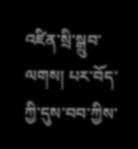འཛིན་སྲི་སྒྲུབ་ལགས། པར་བོད་ཀྱི་དུས་བབ་ཀྱིས་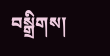བསྒྲིགས།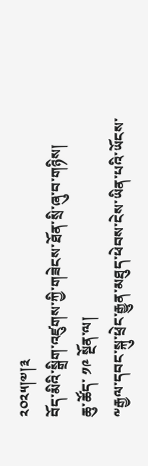༢༠༢༥།༧།༣
བོད་མིའི་སྒྲིག་འཛུགས་ཀྱི་གཟེངས་ཐོན་སྲི་ཞུ་བ་གཉིས།
ཆུ་ཚོད་ ༡༩ སྔོན་ལ།
༸རྒྱལ་དབང་སྐུ་ཕྲེང་རྒྱུན་མཐུད་ཕེབས་ངེས་ཡིན་པའི་ཡོངས་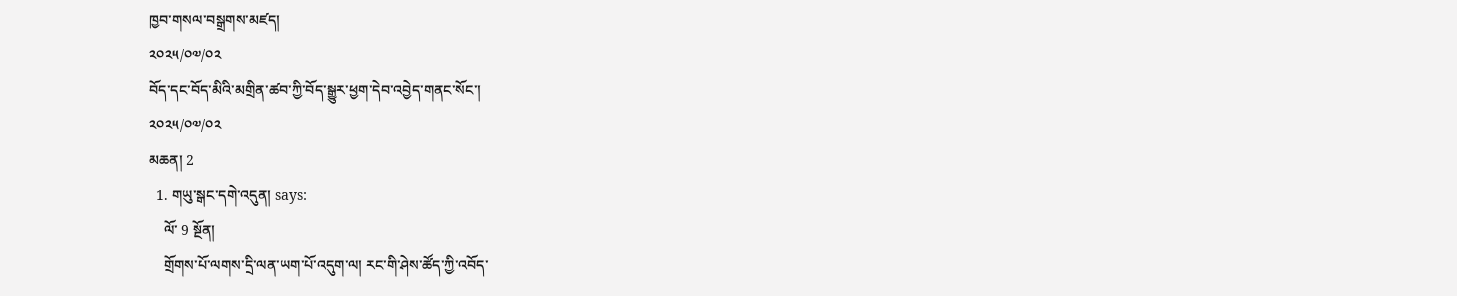ཁྱབ་གསལ་བསྒྲགས་མཛད།
༢༠༢༥/༠༧/༠༢
བོད་དང་བོད་མིའི་མགྲིན་ཚབ་ཀྱི་བོད་སྒྱུར་ཕྱག་དེབ་འབྱེད་གནང་སོང་།
༢༠༢༥/༠༧/༠༢
མཆན། 2
  1. གཡུ་སྒང་དགེ་འདུན། says:
    ལོ་ 9 སྔོན།
    གྲོགས་པོ་ལགས་དྲི་ལན་ཡག་པོ་འདུག་ལ། རང་གི་ཤེས་ཚོད་ཀྱི་འབོད་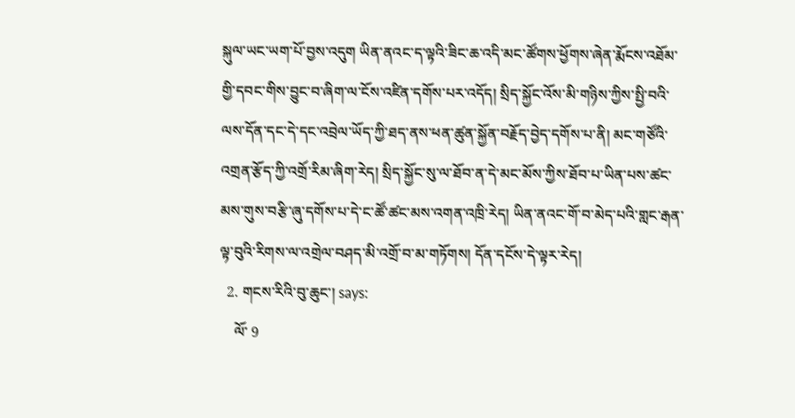སྐུལ་ཡང་ཡག་པོ་བྱས་འདུག ཡིན་ནའང་ད་ལྟའི་ཟིང་ཆ་འདི་མང་ཚོགས་ཕྱོགས་ཞེན་རྨོངས་འཐོམ་གྱི་དབང་གིས་བྱུང་བ་ཞིག་ལ་ངོས་འཛིན་དགོས་པར་འདོད། སྲིད་སྐྱོང་འོས་མི་གཉིས་ཀྱིས་སྤྱི་བའི་ལས་དོན་དང་དེ་དང་འབྲེལ་ཡོད་ཀྱི་ཐད་ནས་ཕན་ཚུན་སྐྱོན་བརྗོད་བྱེད་དགོས་པ་ནི། མང་གཙོའི་འགྲན་རྩོད་ཀྱི་འགྲོ་རིམ་ཞིག་རེད། སྲིད་སྐྱོང་སུ་ལ་ཐོབ་ན་དེ་མང་མོས་ཀྱིས་ཐོབ་པ་ཡིན་པས་ཚང་མས་གུས་བརྩི་ཞུ་དགོས་པ་དེ་ང་ཚོ་ཚང་མས་འགན་འཁྲི་རེད། ཡིན་ནའང་གོ་བ་མེད་པའི་གླང་རྒན་ལྟ་བུའི་རིགས་ལ་འགྲེལ་བཤད་མི་འགྲོ་བ་མ་གཏོགས། དོན་དངོས་དེ་ལྟར་རེད།
  2. གངས་རིའི་བུ་ཆུང་། says:
    ལོ་ 9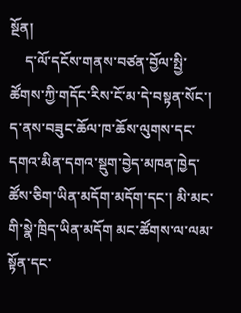སྔོན།
    ད་ལོ་དངོས་གནས་བཙན་བྱོལ་སྤྱི་ཚོགས་ཀྱི་གདོང་རིས་ངོ་མ་དེ་བསྟན་སོང་། ད་ནས་བཟུང་ཆོལ་ཁ་ཆོས་ལུགས་དང་དགའ་མིན་དགའ་སྡུག་བྱེད་མཁན་ཁྱེད་ཚོས་ཅིག་ཡིན་མདོག་མདོག་དང་། མི་མང་གི་སྣེ་ཁྲིད་ཡིན་མདོག མང་ཚོགས་ལ་ལམ་སྟོན་དང་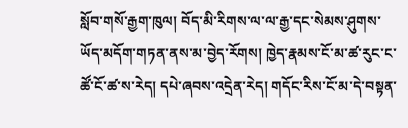སློབ་གསོ་རྒྱག་ཁུལ། བོད་མི་རིགས་ལ་ལ་རྒྱ་དང་སེམས་ཤུགས་ཡོད་མདོག་གཏན་ནས་མ་བྱེད་རོགས། ཁྱེད་རྣམས་ངོ་མ་ཚ་རུང་ང་ཚོ་ངོ་ཚ་ས་རེད། དཔེ་ཞབས་འདྲེན་རེད། གདོང་རིས་ངོ་མ་དེ་བསྟན་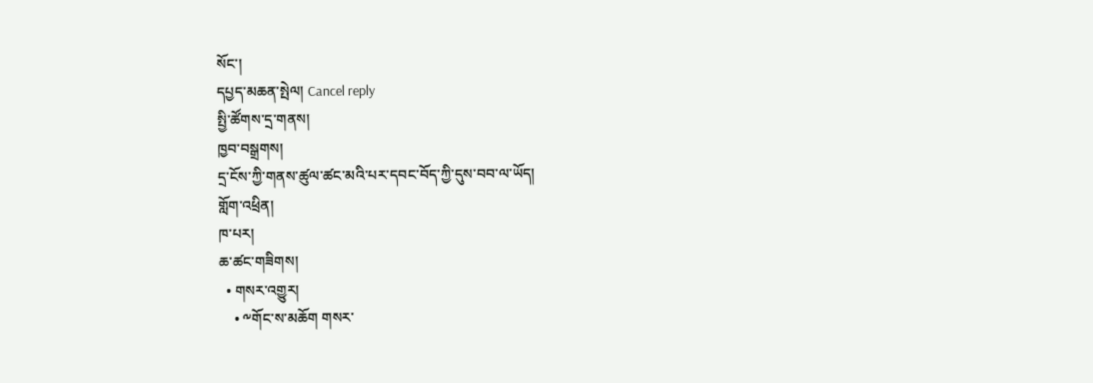སོང་།
དཔྱད་མཆན་སྤེལ། Cancel reply
སྤྱི་ཚོགས་དྲ་གནས།
ཁྱབ་བསྒྲགས།
དྲ་ངོས་ཀྱི་གནས་ཚུལ་ཚང་མའི་པར་དབང་བོད་ཀྱི་དུས་བབ་ལ་ཡོད།
གློག་འཕྲིན།
ཁ་པར།
ཆ་ཚང་གཟིགས།
  • གསར་འགྱུར།
    • ༸གོང་ས་མཆོག གསར་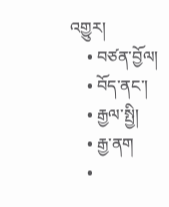འགྱུར།
    • བཙན་བྱོལ།
    • བོད་ནང་།
    • རྒྱལ་སྤྱི།
    • རྒྱ་ནག
    •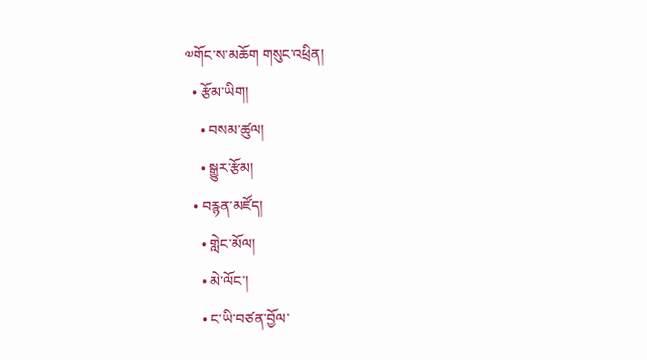༧གོང་ས་མཆོག གསུང་འཕྲིན།
  • རྩོམ་ཡིག།
    • བསམ་ཚུལ།
    • སྒྱུར་རྩོམ།
  • བརྙན་མཛོད།
    • གླེང་མོལ།
    • མེ་ལོང་།
    • ང་ཡི་བཙན་བྱོལ་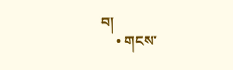བ།
    • གངས་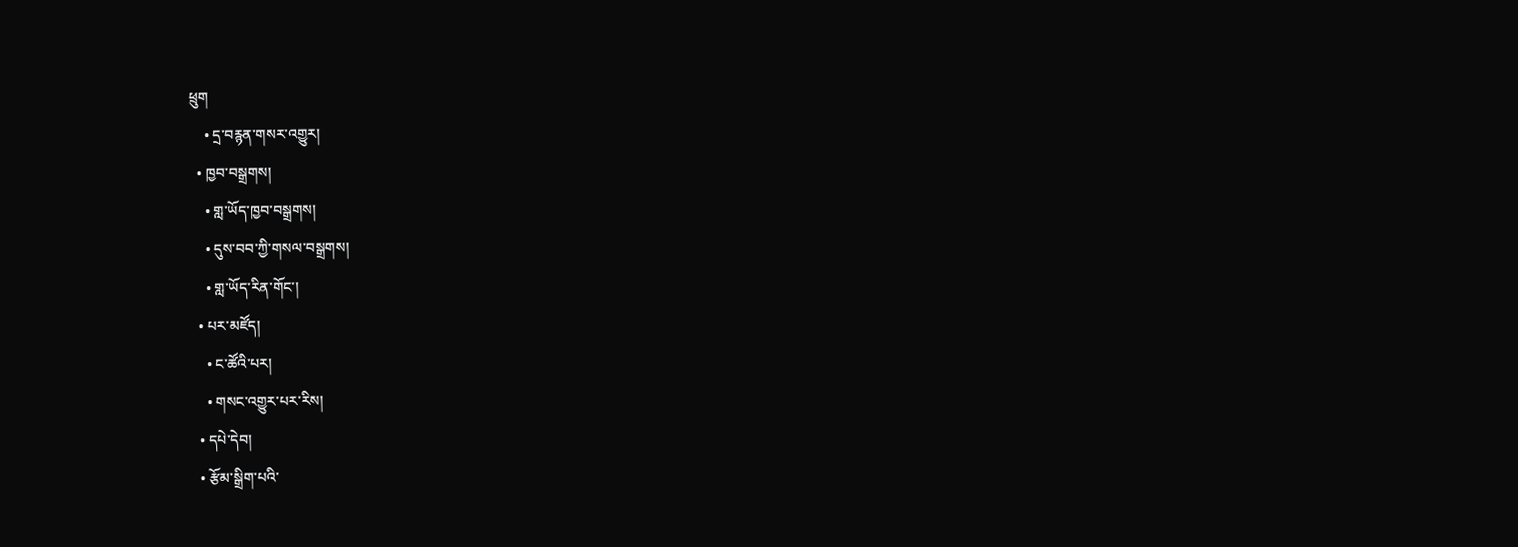ཕྲུག
    • དྲ་བརྙན་གསར་འགྱུར།
  • ཁྱབ་བསྒྲགས།
    • གླ་ཡོད་ཁྱབ་བསྒྲགས།
    • དུས་བབ་ཀྱི་གསལ་བསྒྲགས།
    • གླ་ཡོད་རིན་གོང་།
  • པར་མཛོད།
    • ང་ཚོའི་པར།
    • གསང་འགྱུར་པར་རིས།
  • དཔེ་དེབ།
  • རྩོམ་སྒྲིག་པའི་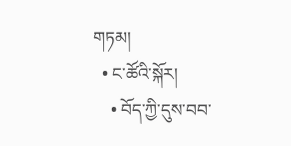གཏམ།
  • ང་ཚོའི་སྐོར།
    • བོད་ཀྱི་དུས་བབ་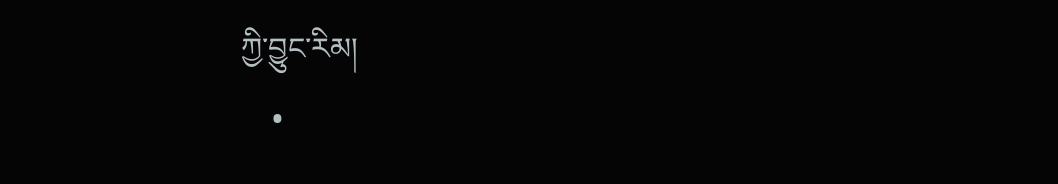ཀྱི་བྱུང་རིམ།
    •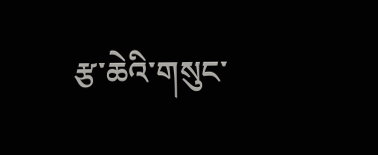རྩ་ཆེའི་གསུང་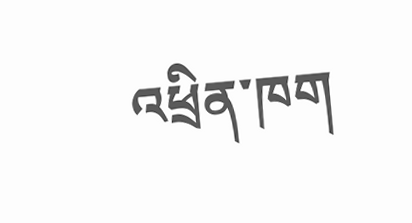འཕྲིན་ཁག